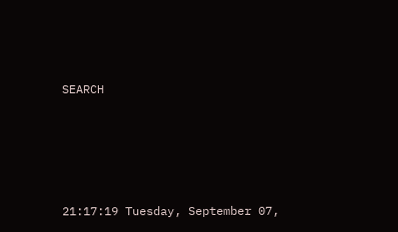SEARCH





21:17:19 Tuesday, September 07,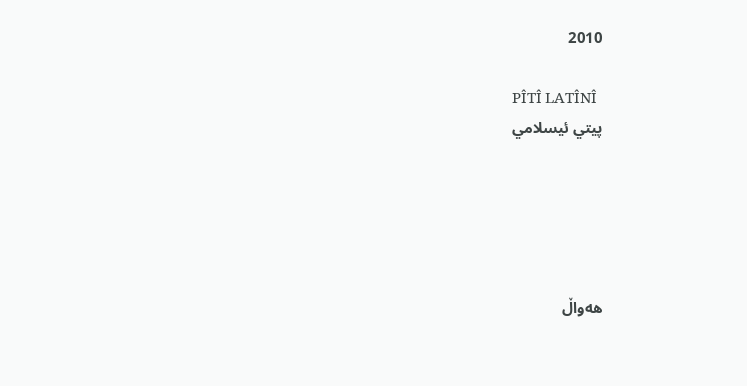2010

PÎTÎ LATÎNÎ
پيتي ئيسلامي





هه‌واڵ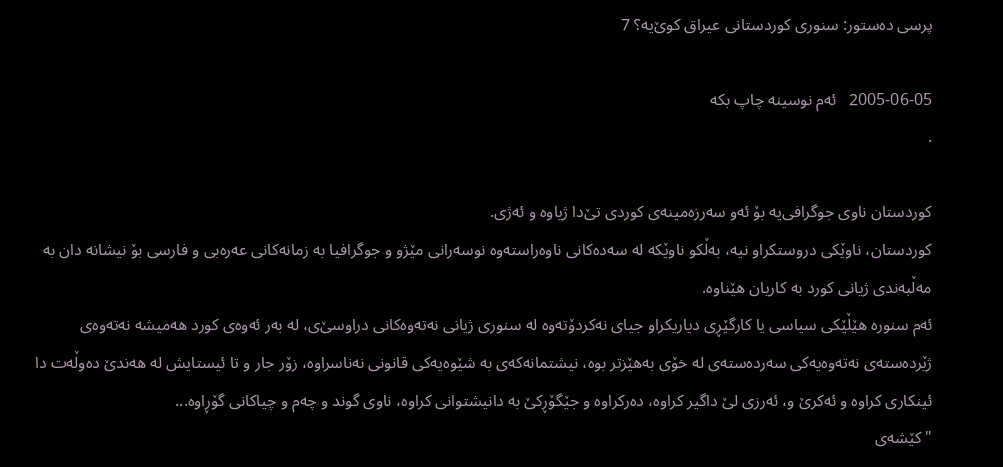پرسی ده‌ستور: سنوری كوردستانی عیراق كوێ‌یه؟ 7

2005-06-05   ئه‌م نوسینه چاپ بكه
.

كوردستان ناوی جوگرافی‌یه بۆ ئه‌و سه‌رزه‌مینه‌ی كوردی تێ‌دا ژیاوه و ئه‌ژی.
كوردستان، ناوێكی دروستكراو نیه، به‌ڵكو ناوێكه له سه‌ده‌كانی ناوه‌راسته‌وه نوسه‌رانی مێژو و جوگرافیا به زمانه‌كانی عه‌ره‌بی و فارسی بۆ نیشانه‌ دان به مه‌ڵبه‌ندی ژیانی كورد به كاریان هێناوه.
ئه‌م سنوره هێڵێكی سیاسی یا كارگێڕی دیاریكراو جیای نه‌كردۆته‌وه له سنوری ژیانی نه‌ته‌وه‌كانی دراوسێ‌ی، له به‌ر ئه‌وه‌ی كورد هه‌میشه نه‌ته‌وه‌ی ژێرده‌سته‌ی نه‌ته‌وه‌یه‌كی سه‌رده‌سته‌ی له خۆی به‌هێزتر بوه، نیشتمانه‌كه‌ی به شێوه‌یه‌كی قانونی نه‌ناسراوه، زۆر جار و تا ئیستایش له هه‌ندێ ده‌وڵه‌ت دا ئینكاری كراوه و ئه‌كرێ و، ئه‌رزی لێ داگیر كراوه، ده‌ركراوه و جێگۆڕكێ به دانیشتوانی كراوه، ناوی گوند و چه‌م و چیاكانی گۆڕاوه...
"كێشه‌ی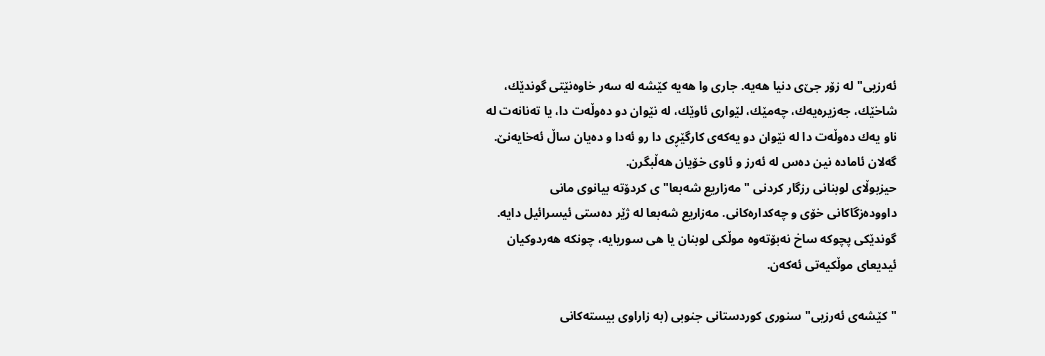ئه‌رزیی" له زۆر جێ‌ی دنیا هه‌یه‌. جاری وا هه‌یه‌ كێشه له سه‌ر خاوه‌نێتی گوندێك، شاخێك، جه‌زیره‌یه‌ك، چه‌مێك، لێواری ئاوێك، له نێوان دو ده‌وڵه‌ت دا، یا ته‌نانه‌ت له ناو یه‌ك ده‌وڵه‌ت دا له نێوان دو یه‌كه‌ی كارگێڕی دا رو ئه‌دا و ده‌یان ساڵ ئه‌خایه‌نێ. گه‌لان ئاماده نین ده‌س له ئه‌رز و ئاوی خۆیان هه‌ڵبگرن.
حیزبوڵای لوبنانی رزگار كردنی "مه‌زاریع شه‌بعا" ی كردۆته بیانوی مانی داووده‌زگاكانی خۆی و چه‌كداره‌كانی. مه‌زاریع شه‌بعا له ژێر ده‌ستی ئیسرائیل دایه. گوندێكی پچوكه ساخ نه‌بۆته‌وه موڵكی لوبنان یا هی سوریایه، چونكه هه‌ردوكیان ئیدیعای موڵكیه‌تی ئه‌كه‌ن.

"كێشه‌ی ئه‌رزیی" سنوری كوردستانی جنوبی (به زاراوی بیسته‌كانی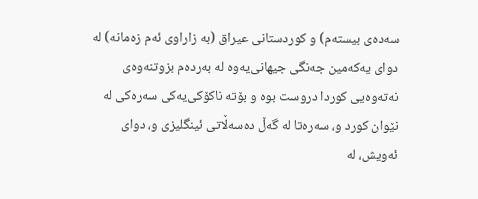سه‌ده‌ی بیسته‌م) و كوردستانی عیراق (به زاراوی ئه‌م زه‌مانه) له دوای یه‌كه‌مین جه‌نگی جیهانی‌یه‌وه له به‌رده‌م بزوتنه‌وه‌ی نه‌ته‌وه‌یی كوردا دروست بوه‌ و بۆته ناكۆكی‌یه‌كی سه‌ره‌كی له نێوان كورد و، سه‌ره‌تا له گه‌ڵ ده‌سه‌ڵاتی ئینگلیزی و، دوای ئه‌ویش، له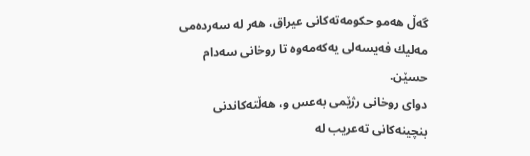گه‌ڵ هه‌مو حكومه‌ته‌كانی عیراق، هه‌ر له سه‌رده‌می مه‌لیك فه‌یسه‌لی یه‌كه‌مه‌وه تا روخانی سه‌دام حسێن.
دوای روخانی رژێمی به‌عس و، هه‌ڵته‌كاندنی بنچینه‌كانی ته‌عریب له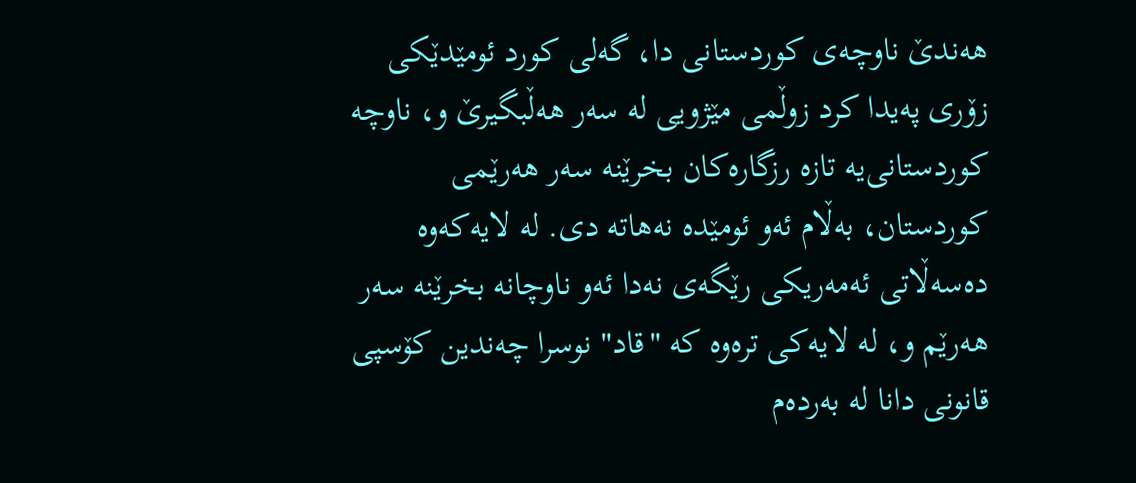هه‌ندێ ناوچه‌ی كوردستانی دا، گه‌لی كورد ئومێدێكی زۆری په‌یدا كرد زوڵمی مێژویی له سه‌ر هه‌ڵبگیرێ و، ناوچه كوردستانی‌یه تازه رزگاره‌كان بخرێنه سه‌ر هه‌رێمی كوردستان، به‌ڵام ئه‌و ئومێده نه‌هاته دی. له لایه‌كه‌وه ده‌سه‌ڵاتی ئه‌مه‌ریكی رێگه‌ی نه‌دا ئه‌و ناوچانه بخرێنه سه‌ر هه‌رێم و، له لایه‌كی تره‌وه كه "قاد" نوسرا چه‌‌ندین كۆسپی قانونی دانا له به‌رده‌م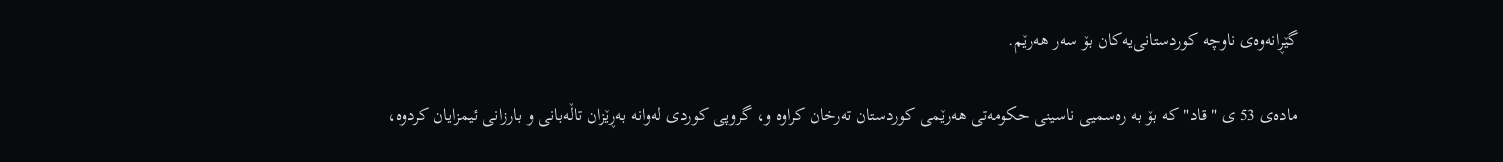گێڕانه‌وه‌ی ناوچه كوردستانی‌یه‌كان بۆ سه‌ر هه‌رێم.

ماده‌ی 53 ی "قاد" كه بۆ به‌ ره‌سمیی ناسینی حکومه‌تی هه‌رێمی كوردستان ته‌رخان كراوه و، گروپی كوردی له‌وانه به‌ڕێزان تاڵه‌بانی و بارزانی ئیمزایان كردوه،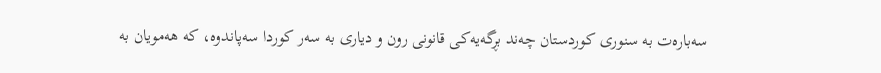سه‌باره‌ت به سنوری كوردستان چه‌‌ند بڕگه‌یه‌كی قانونی رون و دیاری به سه‌ر كوردا سه‌پاندوه، كه هه‌مویان به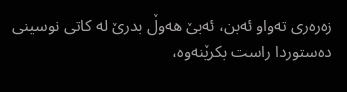زه‌ره‌ری ته‌واو ئه‌بن، ئه‌بێ هه‌وڵ بدرێ له كاتی نوسینی ده‌ستوردا راست بكرێنه‌وه،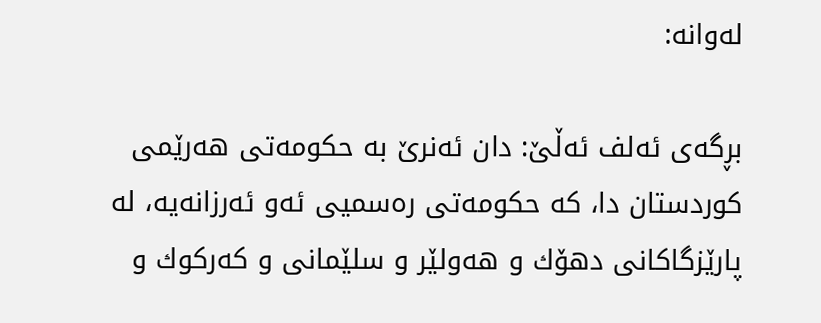له‌وانه:

بڕگه‌ی ئه‌لف ئه‌ڵێ: دان ئه‌نرێ به حکومه‌تی هه‌رێمی كوردستان دا، كه حكومه‌تی ره‌سمیی ئه‌و ئه‌رزانه‌یه، له پارێزگاكانی دهۆك و هه‌ولێر و سلێمانی و كه‌ركوك و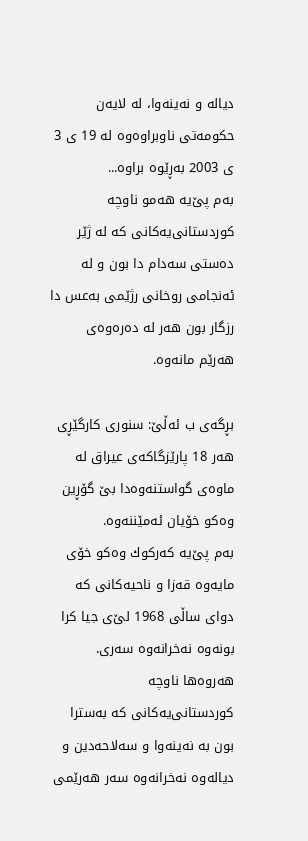دیاله و نه‌ینه‌وا، له لایه‌ن حكومه‌تی ناوبراوه‌وه له 19 ی 3 ی 2003 به‌ڕێوه براوه...
به‌م پێ‌یه‌ هه‌مو ناوچه‌ كوردستانی‌یه‌كانی كه له ژێر ده‌ستی سه‌دام دا بون و له ئه‌نجامی روخانی رژێمی به‌عس دا رزگار بون هه‌ر له ده‌ره‌وه‌ی هه‌رێم مانه‌وه.

بڕگه‌ی ب ئه‌ڵێ: سنوری كارگێڕی هه‌ر 18 پارێزگاكه‌ی عیراق له ماوه‌ی گواستنه‌وه‌دا بێ گۆڕین وه‌كو خۆیان ئه‌مێننه‌وه.
به‌م پێ‌یه‌ كه‌ركوك وه‌كو خۆی مایه‌وه قه‌زا و ناحیه‌كانی كه دوای ساڵی 1968 لێ‌ی جیا كرا بونه‌وه نه‌خرانه‌وه سه‌ری.
هه‌روه‌ها ناوچه كوردستانی‌یه‌كانی كه به‌سترا بون به نه‌ینه‌وا و سه‌لاحه‌دین و دیاله‌وه نه‌خرانه‌وه سه‌ر هه‌رێمی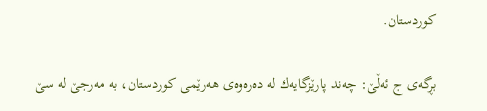كوردستان.

بڕگه‌ی ج ئه‌ڵێ: چه‌ند پارێزگایه‌ك له ده‌ره‌وه‌ی هه‌رێمی كوردستان، به مه‌رجێ له سێ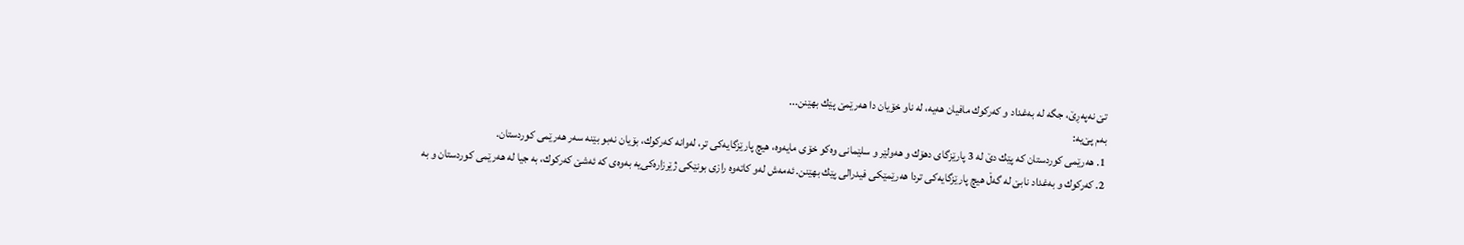تێ نه‌په‌ڕێ، جگه له به‌غداد و كه‌ركوك مافیان هه‌یه‌، له ناو خۆیان دا هه‌رێمێ پێك بهێنن...
به‌م پێ‌یه:
1. هه‌رێمی كوردستان كه پێك دێ له 3 پارێزگای دهۆك و هه‌ولێر و سلێمانی‌ وه‌كو خۆی مایه‌وه، هیچ پارێزگایه‌كی تر، له‌وانه كه‌ركوك، بۆیان نه‌بو بێنه سه‌ر هه‌رێمی كوردستان.
2. كه‌ركوك و به‌غداد نابێ له گه‌ڵ هیچ پارێزگایه‌كی تردا هه‌رێمێكی فیدرالی پێك بهێنن. ئه‌مه‌ش له‌و كاته‌وه رازی بونێكی ژێرزاره‌كی‌یه به‌وه‌ی كه ئه‌شێ كه‌ركوك، به جیا له هه‌رێمی كوردستان و به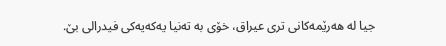جیا له هه‌رێمه‌كانی تری عیراق، خۆی به ته‌نیا یه‌كه‌یه‌كی فیدرالی بێ.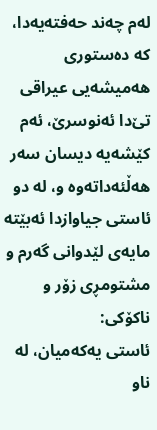له‌م چه‌ند حه‌فته‌یه‌دا، كه ده‌ستوری هه‌میشه‌یی عیراقی تێ‌دا ئه‌نوسرێ، ئه‌م كێشه‌یه دیسان سه‌ر هه‌ڵئه‌داته‌وه و، له دو ئاستی جیاوازدا ئه‌بێته مایه‌ی لێدوانی گه‌رم و مشتومڕی زۆر و ناكۆكی:
ئاستی یه‌كه‌میان، له ناو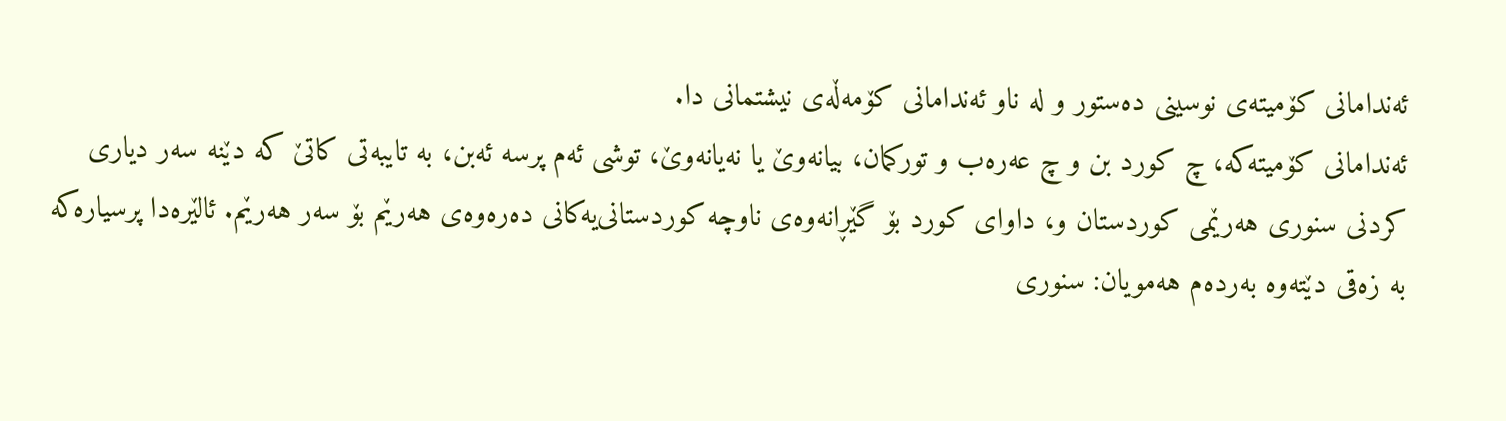ئه‌ندامانی كۆمیته‌ی نوسینی ده‌ستور و له ناو ئه‌ندامانی كۆمه‌ڵه‌ی نیشتمانی دا.
ئه‌ندامانی كۆمیته‌كه، چ كورد بن و چ عه‌ره‌ب و توركمان، بیانه‌وێ یا نه‌یانه‌وێ، توشی ئه‌م پرسه ئه‌بن، به تایبه‌تی كاتێ كه دێنه سه‌ر دیاری كردنی سنوری هه‌رێمی كوردستان و، داوای كورد بۆ گێڕانه‌وه‌ی ناوچه كوردستانی‌یه‌كانی ده‌ره‌وه‌ی هه‌رێم بۆ سه‌ر هه‌رێم. ئالێره‌دا پرسیاره‌كه به زه‌قی دێته‌وه به‌رده‌م هه‌مویان: سنوری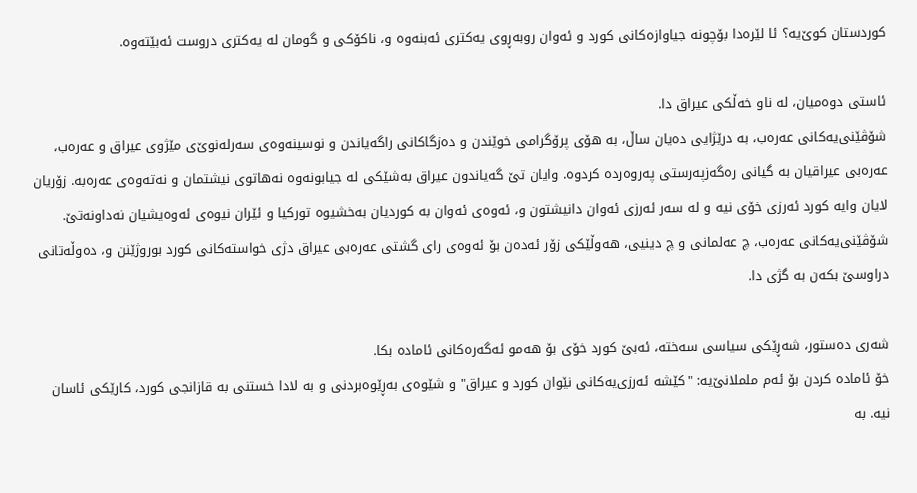كوردستان كوێ‌یه؟ ئا لێره‌دا بۆچونه جیاوازه‌كانی كورد و ئه‌وان روبه‌ڕوی یه‌كتری ئه‌بنه‌وه و، ناكۆكی و گومان له یه‌كتری دروست ئه‌بێته‌وه.

ئاستی دوه‌میان، له ناو خه‌ڵكی عیراق دا.
شۆڤێنی‌یه‌كانی عه‌ره‌ب، به درێژایی ده‌یان ساڵ، به هۆی پرۆگرامی خوێندن و ده‌زگاكانی راگه‌یاندن و نوسینه‌وه‌ی سه‌رله‌نوێ‌ی مێژوی عیراق و عه‌ره‌ب، عه‌ره‌بی عیراقیان به گیانی ره‌گه‌زپه‌رستی په‌روه‌رده كردوه. وایان تێ گه‌یاندون عیراق به‌شێكی له جیابونه‌وه نه‌هاتوی نیشتمان و نه‌ته‌وه‌ی عه‌ره‌به. زۆریان لایان وایه كورد ئه‌رزی خۆی نیه و له سه‌ر ئه‌رزی ئه‌وان دانیشتون و، ئه‌وه‌ی ئه‌وان به كوردیان به‌خشیوه توركیا و ئێران نیوه‌ی ئه‌وه‌یشیان نه‌داونه‌تێ.
شۆڤێنی‌یه‌كانی عه‌ره‌ب، چ عه‌لمانی و چ دینیی، هه‌وڵێكی زۆر ئه‌ده‌ن بۆ ئه‌وه‌ی رای گشتی عه‌ره‌بی عیراق دژی خواسته‌كانی كورد بوروژێنن و، ده‌وڵه‌تانی دراوسێ بكه‌ن به گژی دا.

شه‌ری ده‌ستور، شه‌ڕێكی سیاسی سه‌خته، ئه‌بێ كورد خۆی بۆ هه‌مو ئه‌گه‌ره‌كانی ئاماده بكا.
خۆ ئاماده كردن بۆ ئه‌م ململانێ‌یه: "كێشه ئه‌رزی‌یه‌كانی نێوان كورد و عیراق" و شێوه‌ی به‌ڕێوه‌بردنی‌ و به لادا خستنی به قازانجی كورد، كارێكی ئاسان نیه. به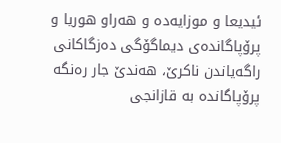ئیدیعا و موزایه‌ده و هه‌راو هوریا و پرۆپاگانده‌ی دیماگۆگی ده‌زگاكانی راگه‌یاندن ناكرێ، هه‌ندێ جار ره‌نگه پرۆپاگانده به قازانجی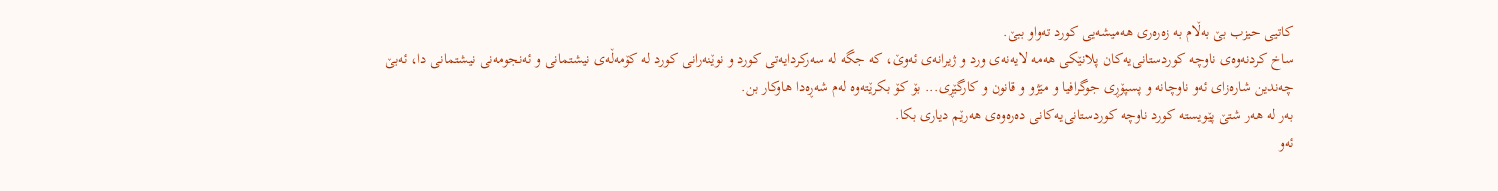كاتیی حیزب بێ به‌ڵام به زه‌ره‌ری هه‌میشه‌یی كورد ته‌واو ببێ.
ساخ كردنه‌وه‌ی ناوچه كوردستانی‌یه‌كان پلانێكی هه‌مه لایه‌نه‌ی ورد و ژیرانه‌ی ئه‌وێ، كه جگه له سه‌ركردایه‌تی كورد و نوێنه‌رانی كورد له كۆمه‌ڵه‌ی نیشتمانی و ئه‌نجومه‌نی نیشتمانی دا، ئه‌بێ چه‌ندین شاره‌زای ئه‌و ناوچانه‌ و پسپۆڕی جوگرافیا و مێژو و قانون و كارگێڕی... بۆ كۆ بكرێته‌وه له‌م شه‌ڕه‌دا هاوكار بن.
به‌ر له هه‌ر شتێ پێویسته كورد ناوچه كوردستانی‌یه‌كانی ده‌ره‌وه‌ی هه‌رێم دیاری بكا.
ئه‌و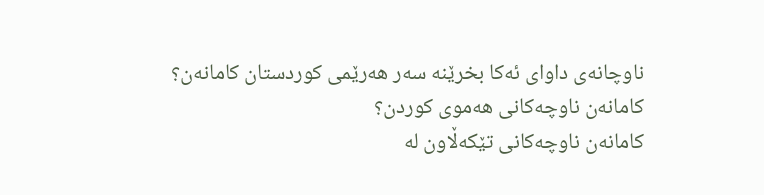ناوچانه‌ی داوای ئه‌كا بخرێنه سه‌ر هه‌رێمی كوردستان كامانه‌ن؟
كامانه‌ن ناوچه‌كانی هه‌موی كوردن؟
كامانه‌ن ناوچه‌كانی تێكه‌ڵاون له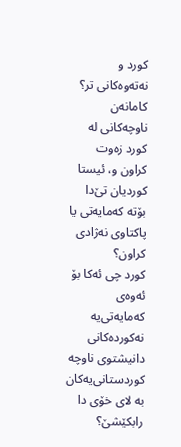كورد و نه‌ته‌وه‌كانی تر؟
كامانه‌ن ناوچه‌كانی له كورد زه‌وت كراون و، ئیستا كوردیان تێ‌دا بۆته كه‌مایه‌تی یا پاكتاوی نه‌ژادی كراون؟
كورد چی ئه‌كا بۆ ئه‌وه‌ی كه‌مایه‌تی‌یه نه‌كورده‌كانی دانیشتوی ناوچه كوردستانی‌یه‌كان به لای خۆی دا رابكێشێ؟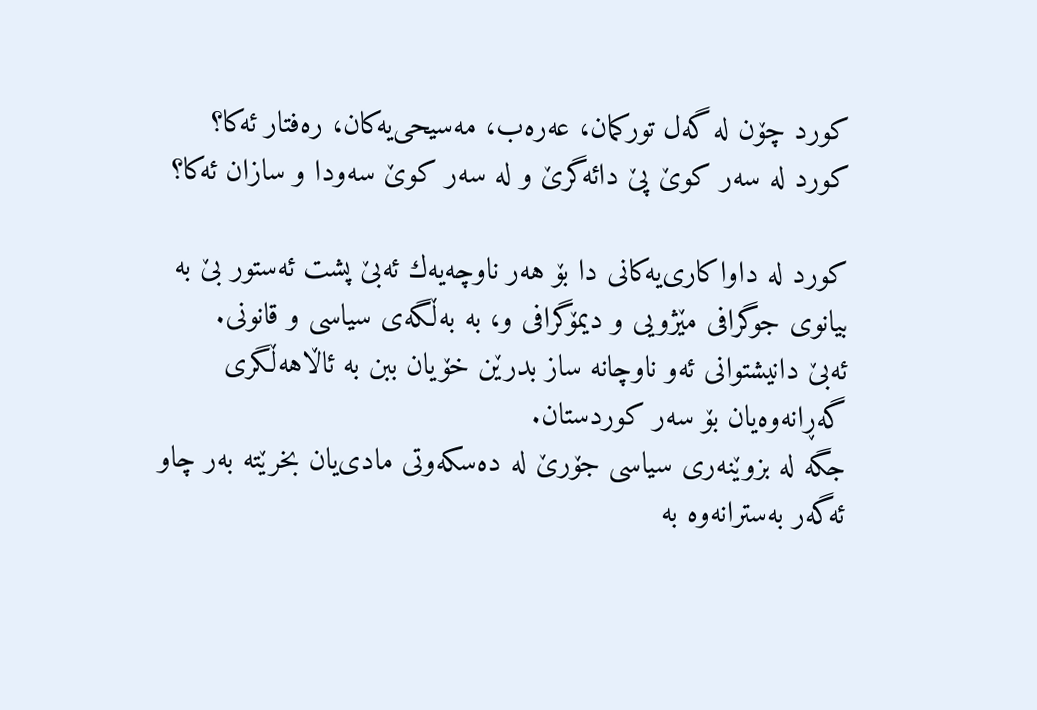كورد چۆن له گه‌ل توركمان، عه‌ره‌ب، مه‌سیحی‌یه‌كان، ره‌فتار ئه‌كا؟
كورد له سه‌ر كوێ پێ دائه‌گرێ و له سه‌ر كوێ سه‌ودا و سازان ئه‌كا؟

كورد له داواكاری‌یه‌كانی دا بۆ هه‌ر ناوچه‌یه‌ك ئه‌بێ پشت ئه‌ستور بێ به بیانوی جوگرافی مێژویی و دیمۆگرافی و، به به‌ڵگه‌ی سیاسی و قانونی.
ئه‌بێ دانیشتوانی ئه‌و ناوچانه ساز بدرێن خۆیان ببن به ئاڵاهه‌ڵگری گه‌ڕانه‌وه‌یان بۆ سه‌ر كوردستان.
جگه له بزوێنه‌ری سیاسی جۆرێ له ده‌سكه‌وتی مادی‌یان بخرێته به‌ر چاو ئه‌گه‌ر به‌سترانه‌وه به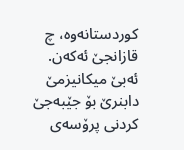كوردستانه‌وه، چ قازانجێ ئه‌كه‌ن.
ئه‌بێ میكانیزمێ دابنرێ بۆ جێبه‌جێ كردنی پرۆسه‌ی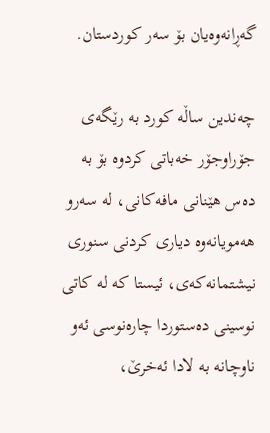گه‌ڕانه‌وه‌یان بۆ سه‌ر كوردستان.

چه‌ندین ساڵه كورد به رێگه‌ی جۆراوجۆر خه‌باتی كردوه بۆ به ده‌س هێنانی مافه‌كانی، له سه‌رو هه‌مویانه‌وه دیاری كردنی سنوری نیشتمانه‌كه‌ی، ئیستا كه له كاتی نوسینی ده‌ستوردا چاره‌نوسی ئه‌و ناوچانه به لادا ئه‌خرێ،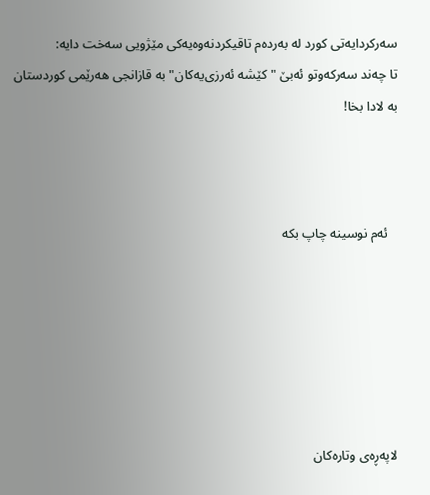سه‌ركردایه‌تی كورد له به‌رده‌م تاقیكردنه‌وه‌یه‌كی مێژویی سه‌خت دایه:
تا چه‌ند سه‌ركه‌وتو ئه‌بێ "كێشه ئه‌رزی‌یه‌كان" به قازانجی هه‌رێمی كوردستان به لادا بخا!



   ئه‌م نوسینه چاپ بكه






لاپه‌ڕه‌ی وتاره‌کان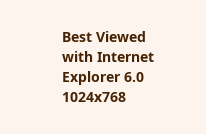Best Viewed with Internet Explorer 6.0 1024x768